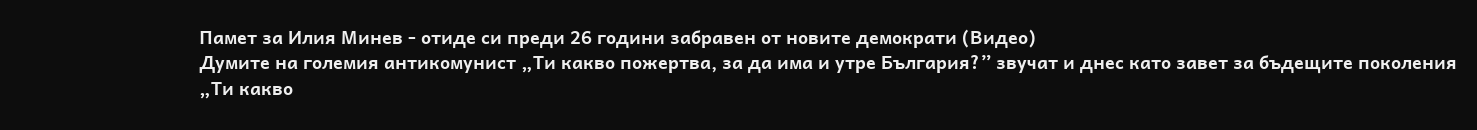Памет за Илия Минев - отиде си преди 26 години забравен от новите демократи (Видео)
Думите на големия антикомунист „Ти какво пожертва, за да има и утре България?” звучат и днес като завет за бъдещите поколения
„Ти какво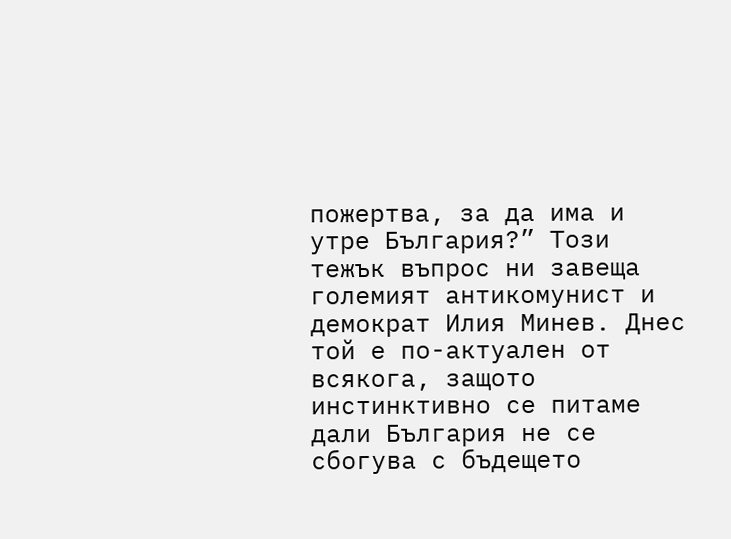пожертва, за да има и утре България?” Този тежък въпрос ни завеща големият антикомунист и демократ Илия Минев. Днес той е по-актуален от всякога, защото инстинктивно се питаме дали България не се сбогува с бъдещето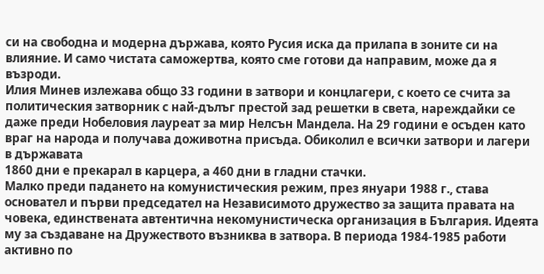си на свободна и модерна държава, която Русия иска да прилапа в зоните си на влияние. И само чистата саможертва, която сме готови да направим, може да я възроди.
Илия Минев излежава общо 33 години в затвори и концлагери, с което се счита за политическия затворник с най-дълъг престой зад решетки в света, нареждайки се даже преди Нобеловия лауреат за мир Нелсън Мандела. На 29 години е осъден като враг на народа и получава доживотна присъда. Обиколил е всички затвори и лагери в държавата
1860 дни е прекарал в карцера, а 460 дни в гладни стачки.
Малко преди падането на комунистическия режим, през януари 1988 г., става основател и първи председател на Независимото дружество за защита правата на човека, единствената автентична некомунистическа организация в България. Идеята му за създаване на Дружеството възниква в затвора. В периода 1984-1985 работи активно по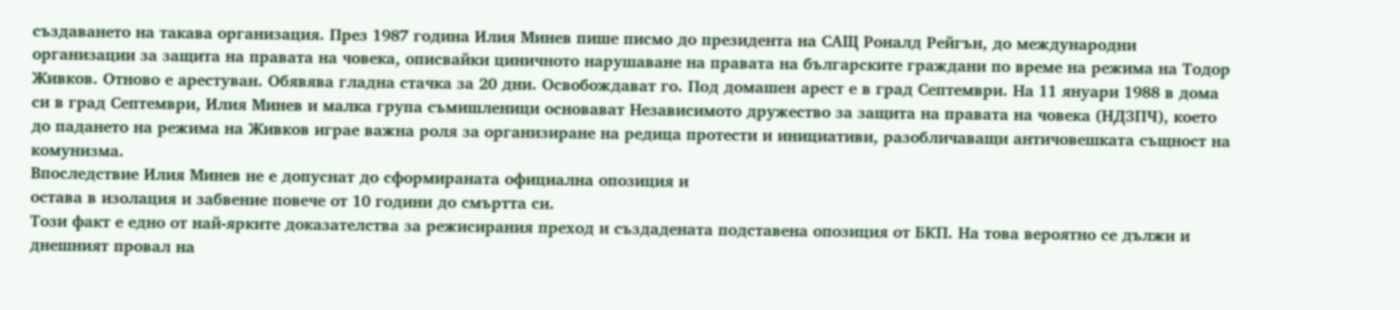създаването на такава организация. През 1987 година Илия Минев пише писмо до президента на САЩ Роналд Рейгън, до международни организации за защита на правата на човека, описвайки циничното нарушаване на правата на българските граждани по време на режима на Тодор Живков. Отново е арестуван. Обявява гладна стачка за 20 дни. Освобождават го. Под домашен арест е в град Септември. На 11 януари 1988 в дома си в град Септември, Илия Минев и малка група съмишленици основават Независимото дружество за защита на правата на човека (НДЗПЧ), което до падането на режима на Живков играе важна роля за организиране на редица протести и инициативи, разобличаващи античовешката същност на комунизма.
Впоследствие Илия Минев не е допуснат до сформираната официална опозиция и
остава в изолация и забвение повече от 10 години до смъртта си.
Този факт е едно от най-ярките доказателства за режисирания преход и създадената подставена опозиция от БКП. На това вероятно се дължи и днешният провал на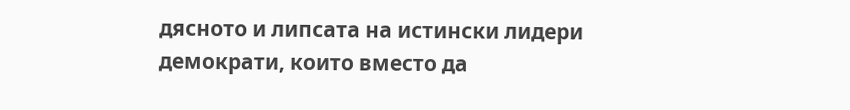дясното и липсата на истински лидери демократи, които вместо да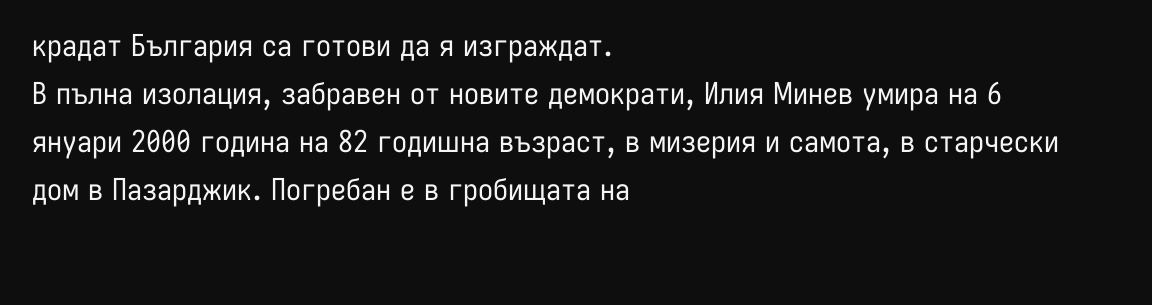крадат България са готови да я изграждат.
В пълна изолация, забравен от новите демократи, Илия Минев умира на 6 януари 2000 година на 82 годишна възраст, в мизерия и самота, в старчески дом в Пазарджик. Погребан е в гробищата на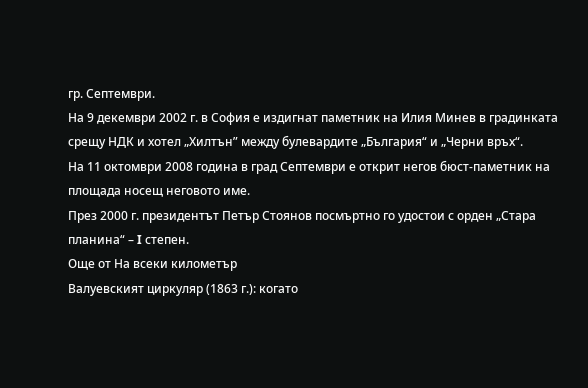гр. Септември.
На 9 декември 2002 г. в София е издигнат паметник на Илия Минев в градинката срещу НДК и хотел „Хилтън” между булевардите „България“ и „Черни връх“.
На 11 октомври 2008 година в град Септември е открит негов бюст-паметник на площада носещ неговото име.
През 2000 г. президентът Петър Стоянов посмъртно го удостои с орден „Стара планина“ – I степен.
Още от На всеки километър
Валуевският циркуляр (1863 г.): когато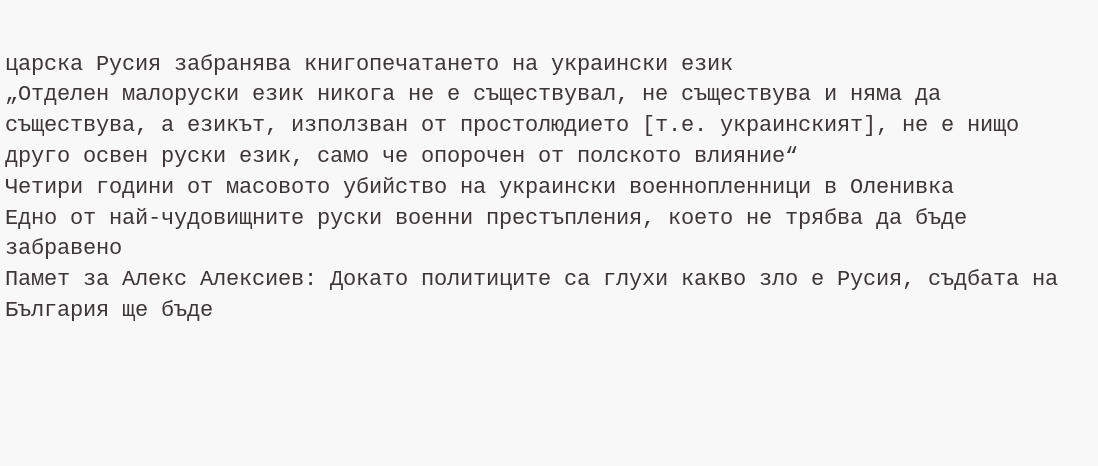царска Русия забранява книгопечатането на украински език
„Отделен малоруски език никога не е съществувал, не съществува и няма да съществува, а езикът, използван от простолюдието [т.е. украинският], не е нищо друго освен руски език, само че опорочен от полското влияние“
Четири години от масовото убийство на украински военнопленници в Оленивка
Едно от най-чудовищните руски военни престъпления, което не трябва да бъде забравено
Памет за Алекс Алексиев: Докато политиците са глухи какво зло е Русия, съдбата на България ще бъде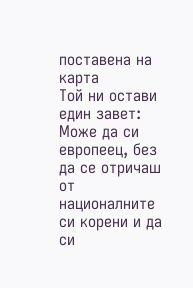поставена на карта
Той ни остави един завет: Може да си европеец, без да се отричаш от националните си корени и да си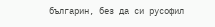българин, без да си русофил